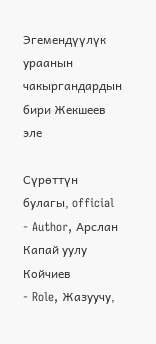Эгемендүүлүк ураанын чакыргандардын бири Жекшеев эле

Сүрөттүн булагы, official
- Author, Арслан Капай уулу Койчиев
- Role, Жазуучу,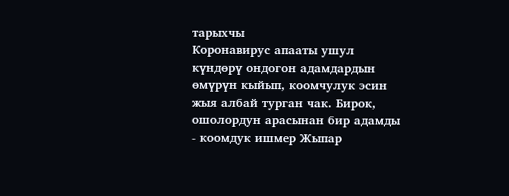тарыхчы
Коронавирус апааты ушул күндөрү ондогон адамдардын өмүрүн кыйып, коомчулук эсин жыя албай турган чак. Бирок, ошолордун арасынан бир адамды - коомдук ишмер Жыпар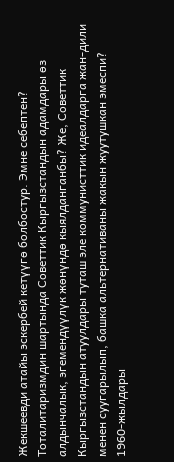Жекшеевди атайы эскербей кетүүгө болбостур. Эмне себептен?
Тоталитаризмдин шартында Советтик Кыргызстандын адамдары өз алдынчалык, эгемендүүлүк жөнүндө кыялданганбы? Же, Советтик Кыргызстандын атуулдары туташ эле коммунисттик идеалдарга жан-дили менен суугарылып, башка альтернативаны жакын жуутушкан эмеспи?
1960-жылдары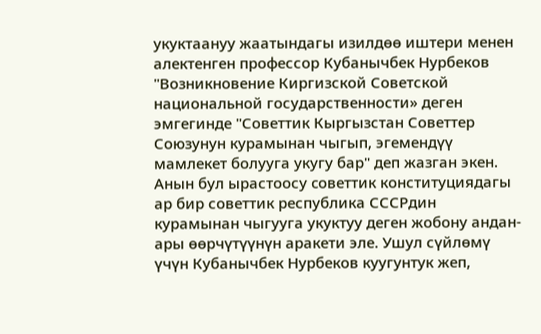укуктаануу жаатындагы изилдөө иштери менен алектенген профессор Кубанычбек Нурбеков "Возникновение Киргизской Советской национальной государственности» деген эмгегинде "Советтик Кыргызстан Советтер Союзунун курамынан чыгып, эгемендүү мамлекет болууга укугу бар" деп жазган экен. Анын бул ырастоосу cоветтик конституциядагы ар бир советтик республика СССРдин курамынан чыгууга укуктуу деген жобону андан-ары өөрчүтүүнүн аракети эле. Ушул сүйлөмү үчүн Кубанычбек Нурбеков куугунтук жеп,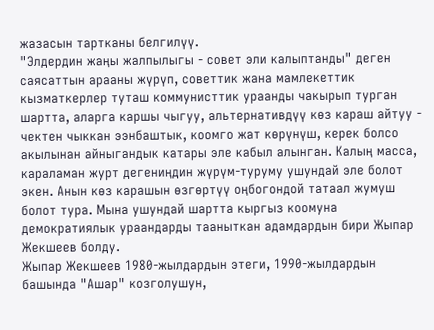жазасын тартканы белгилүү.
"Элдердин жаңы жалпылыгы - совет эли калыптанды" деген саясаттын арааны жүрүп, советтик жана мамлекеттик кызматкерлер туташ коммунисттик ураанды чакырып турган шартта, аларга каршы чыгуу, альтернативдүү көз караш айтуу - чектен чыккан ээнбаштык, коомго жат көрүнүш, керек болсо акылынан айныгандык катары эле кабыл алынган. Калың масса, караламан журт дегениңдин жүрүм-туруму ушундай эле болот экен. Анын көз карашын өзгөртүү оңбогондой татаал жумуш болот тура. Мына ушундай шартта кыргыз коомуна демократиялык ураандарды тааныткан адамдардын бири Жыпар Жекшеев болду.
Жыпар Жекшеев 1980-жылдардын этеги, 1990-жылдардын башында "Ашар" козголушун,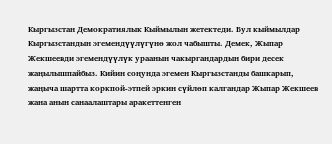Кыргызстан Демократиялык Кыймылын жетектеди. Бул кыймылдар Кыргызстандын эгемендүүлүгүнө жол чабышты. Демек, Жыпар Жекшеевди эгемендүүлүк ураанын чакыргандардын бири десек жаңылышпайбыз. Кийин соңунда эгемен Кыргызстанды башкарып, жаңыча шартта коркпой-этпей эркин сүйлөп калгандар Жыпар Жекшеев жана анын санаалаштары аракеттенген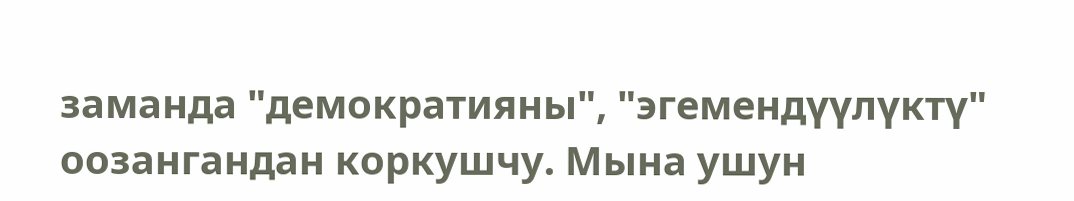заманда "демократияны", "эгемендүүлүктү" оозангандан коркушчу. Мына ушун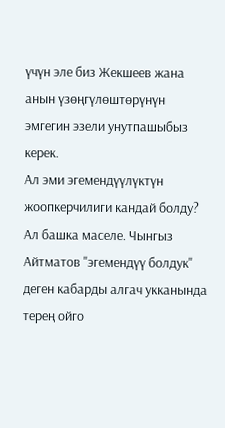үчүн эле биз Жекшеев жана анын үзөңгүлөштөрүнүн эмгегин эзели унутпашыбыз керек.
Ал эми эгемендүүлүктүн жоопкерчилиги кандай болду? Ал башка маселе. Чынгыз Айтматов "эгемендүү болдук" деген кабарды алгач укканында терең ойго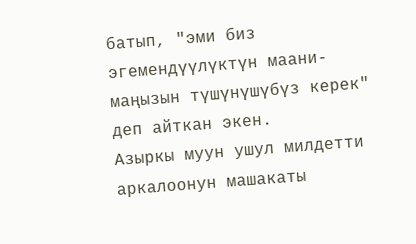батып, "эми биз эгемендүүлүктүн маани-маңызын түшүнүшүбүз керек" деп айткан экен.
Азыркы муун ушул милдетти аркалоонун машакаты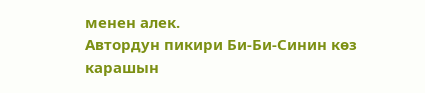менен алек.
Автордун пикири Би-Би-Синин көз карашын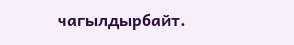чагылдырбайт.